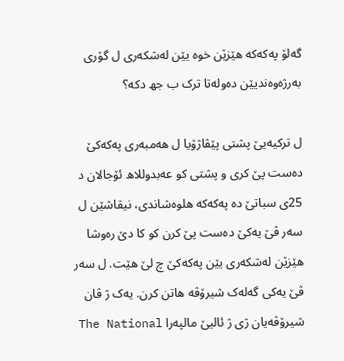گەلۆ پەکەکە ھێزێن خوە یێن لەشکەری ل گۆری بەرژەوەندیێن دەولەتا ترک ب جھ دکە؟

ل ترکیەیێ پشتی پێڤاژۆیا ل ھەمبەری پەکەکێ دەست پێ کری و پشتی کو عەبدوللاھ ئۆجالان د 25ی سباتێ دە پەکەکە هلوەشاندی، نیقاشێن ل سەر ڤێ یەکێ دەست پێ کرن کو کا دێ رەوشا ھێزێن لەشکەری یێن پەکەکێ چ لێ هێت. ل سەر ڤێ یەکی گەلەک شیرۆڤە ھاتن کرن. یەک ژ ڤان شیرۆڤەیان ژی ژ ئالیێ مالپەرا The National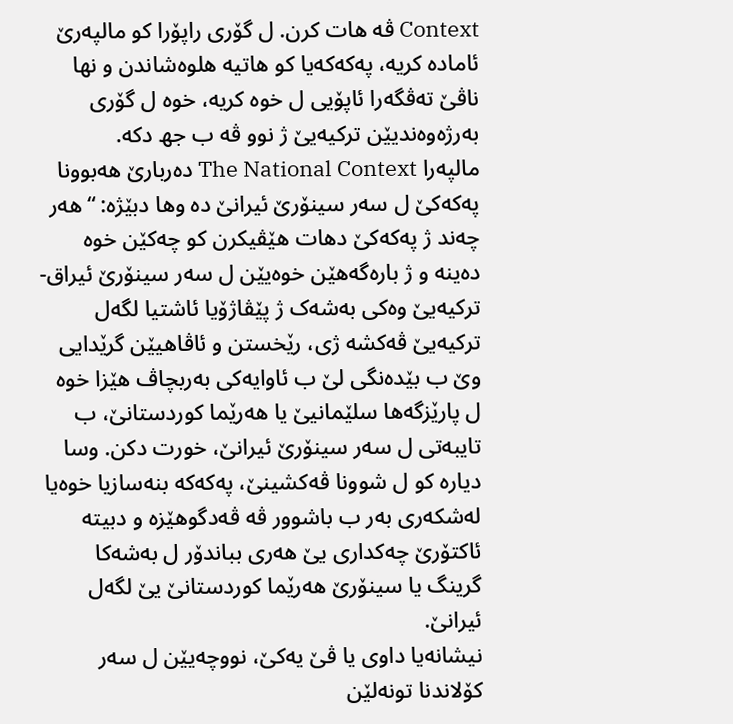Context ڤە ھات کرن. ل گۆری راپۆرا کو مالپەرێ ئامادە کریە، پەکەکەیا کو ھاتیە هلوەشاندن و نها ناڤێ تەڤگەرا ئاپۆیی ل خوە کریە، خوە ل گۆری بەرژەوەندیێن ترکیەیێ ژ نوو ڤە ب جھ دکە.
مالپەرا The National Context دەربارێ ھەبوونا پەکەکێ ل سەر سینۆرێ ئیرانێ دە وھا دبێژە: “ھەر چەند ژ پەکەکێ دھات ھێڤیکرن کو چەکێن خوە دەینە و ژ بارەگەھێن خوەیێن ل سەر سینۆرێ ئیراق-ترکیەیێ وەکی بەشەک ژ پێڤاژۆیا ئاشتیا لگەل ترکیەیێ ڤەکشە ژی، رێخستن و ئاڤاھیێن گرێدایی وێ ب بێدەنگی لێ ب ئاوایەکی بەربچاڤ هێزا خوە ل پارێزگەھا سلێمانیێ یا ھەرێما کوردستانێ، ب تایبەتی ل سەر سینۆرێ ئیرانێ، خورت دکن. وسا دیارە کو ل شوونا ڤەکشینێ، پەکەکە بنەسازیا خوەیا لەشکەری بەر ب باشوور ڤە ڤەدگوهێزە و دبیتە ئاکتۆرێ چەکداری یێ ھەری بباندۆر ل بەشەکا گرینگ یا سینۆرێ ھەرێما کوردستانێ یێ لگەل ئیرانێ.
نیشانەیا داوی یا ڤێ یەکێ، نووچەیێن ل سەر کۆلاندنا تونەلێن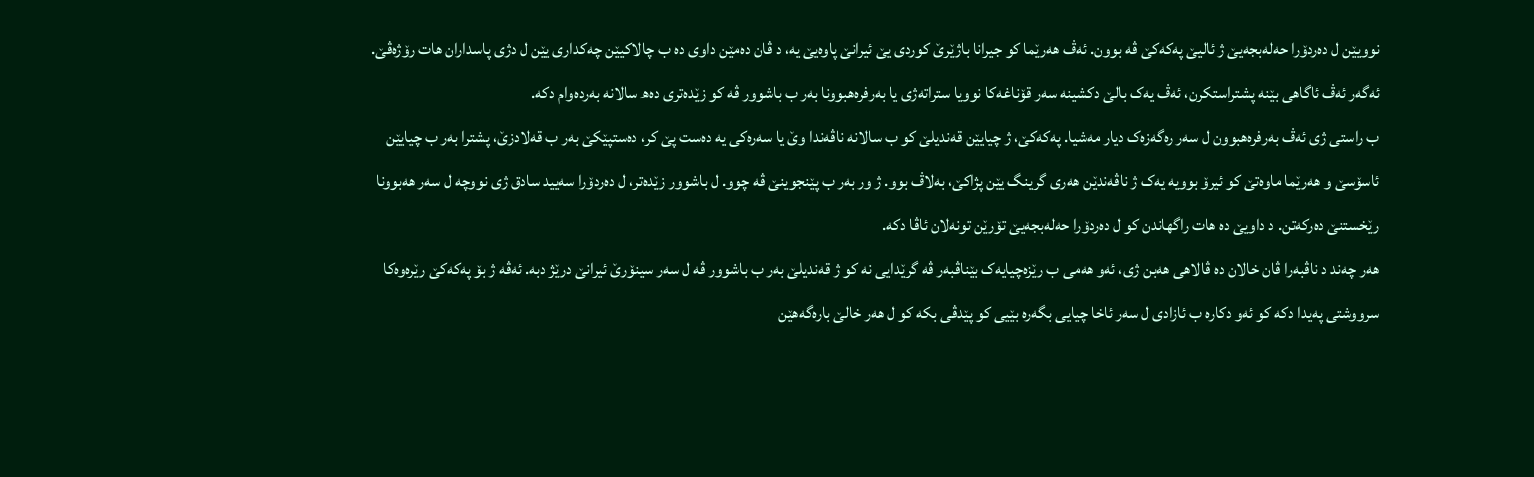نوویێن ل دەردۆرا حەلەبجەیێ ژ ئالیێ پەکەکێ ڤە بوون. ئەڤ ھەرێما کو جیرانا باژێرێ کوردی یێ ئیرانێ پاوەیێ یە، د ڤان دەمێن داوی دە ب چالاکیێن چەکداری یێن ل دژی پاسداران ھات رۆژەڤێ. ئەگەر ئەڤ ئاگاھی بێنە پشتراستکرن، ئەڤ یەک بالێ دکشینە سەر قۆناغەکا نوویا ستراتەژی یا بەرفرەھبوونا بەر ب باشوور ڤە کو زێدەتری دەھ سالانە بەردەوام دکە.
ب راستی ژی ئەڤ بەرفرەھبوون ل سەر رەگەزەک دیار مەشیا. پەکەکێ، ژ چیایێن قەندیلێ کو ب سالانە ناڤەندا وێ یا سەرەکی یە دەست پێ کر، دەستپێکێ بەر ب قەلادزێ، پشترا بەر ب چیایێن ئاسۆسێ و ھەرێما ماوەتێ کو ئیرۆ بوویە یەک ژ ناڤەندێن ھەری گرینگ یێن پژاکێ، بەلاڤ بوو. ژ ور بەر ب پێنجوینێ ڤە چوو. ل باشوور زێدەتر، ل دەردۆرا سەیید سادق ژی نووچە ل سەر ھەبوونا رێخستنێ دەرکەتن. د داویێ دە ھات راگھاندن کو ل دەردۆرا حەلەبجەیێ تۆرێن تونەلان ئاڤا دکە.
ھەر چەند د ناڤبەرا ڤان خالان دە ڤالاھی ھەبن ژی، ئەو ھەمی ب رێزەچیایەک بێناڤبەر ڤە گرێدایی نە کو ژ قەندیلێ بەر ب باشوور ڤە ل سەر سینۆرێ ئیرانێ درێژ دبە. ئەڤە ژ بۆ پەکەکێ رێرەوەکا سرووشتی پەیدا دکە کو ئەو دکارە ب ئازادی ل سەر ئاخا چیایی بگەرە بێیی کو پێدڤی بکە کو ل ھەر خالێ بارەگەھێن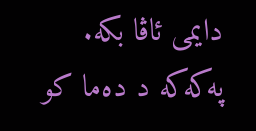دایمی ئاڤا بکە.
پەکەکە د دەما کو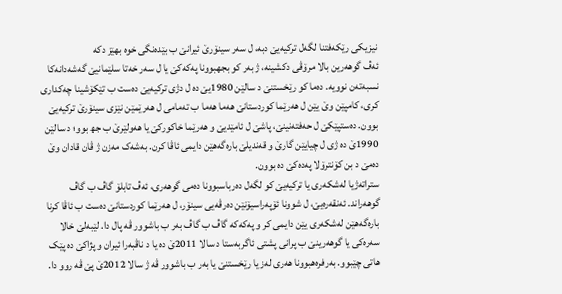نیزیکی رێکەفتنا لگەل ترکیەیێ دبە، ل سەر سینۆرێ ئیرانێ ب بێدەنگی خوە بهێز دکە
ئەڤ گوھەرین بالا مرۆڤی دکشینە، ژ بەر کو بجھبوونا پەکەکێ یا ل سەر خەتا سلێمانیێ گەشەدانەکا نسبەتەن نوویە. دەما کو رێخستنێ د سالێن 1980یێ دە ل دژی ترکیەیێ دەست ب تێکۆشینا چەکداری کری، کامپێن وێ یێن ل ھەرێما کوردستانێ ھەما ھەما ب تەمامی ل ھەرێمێن نێزی سینۆرێ ترکیەیێ بوون. دەستپێکێ ل حەفتەنینێ، پاشێ ل ئامێدیێ و ھەرێما خاکورکێ یا ھەولێرێ ب جھ بوو؛ د سالێن 1990ێ دە ژی ل چیایێن گارێ و قەندیلێ بارەگەھێن دایمی ئاڤا کرن. بەشەک مەزن ژ ڤان قادان وێ دەمێ د بن کۆنترۆلا پەدەکێ دە بوون.
ستراتەژیا لەشکەری یا ترکیەیێ کو لگەل دەرباسبوونا دەمی گوھەری، ئەڤ تابلۆ گاڤ ب گاڤ گوھەراند. ئەنقەرەیێ، ل شوونا ئۆپەراسیۆنێن دەرڤەیی سینۆر، ل ھەرێما کوردستانێ دەست ب ئاڤا کرنا بارەگەھێن لەشکەری یێن دایمی کر و پەکەکە گاڤ ب گاڤ بەر ب باشوور ڤە پال دا. لێبەلێ خالا سەرەکی یا گوھەرینێ ب پرانی پشتی ئاگربەستا د سالا 2011ێ دە یا د ناڤبەرا ئیران و پژاکێ دە پێک ھاتی چێبوو. بەرفرەھبوونا ھەری لەز یا رێخستنێ یا بەر ب باشوور ڤە ژ سالا 2012ێ پێ ڤە روو دا.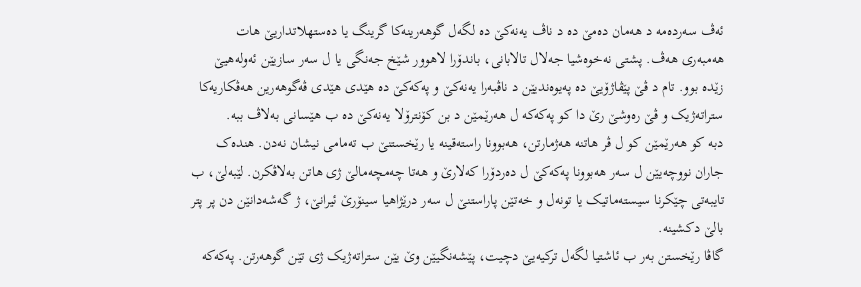ئەڤ سەردەمە د ھەمان دەمێ دە د ناڤ یەنەکێ دە لگەل گوھەرینەکا گرینگ یا دەستھلاتداریێ ھات ھەمبەری ھەڤ. پشتی نەخوەشیا جەلال تالابانی، باندۆرا لاھوور شێخ جەنگی یا ل سەر سازیێن ئەولەھیێ زێدە بوو. تام د ڤێ پێڤاژۆیێ دە پەیوەندیێن د ناڤبەرا یەنەکێ و پەکەکێ دە ھێدی ھێدی ڤەگوھەرین ھەڤکاریەکا ستراتەژیک و ڤێ رەوشێ رێ دا کو پەکەکە ل ھەرێمێن د بن کۆنترۆلا یەنەکێ دە ب هێسانی بەلاڤ ببە.
دبە کو ھەرێمێن کو ل ڤر ھاتنە ھەژمارتن، ھەبوونا راستەقینە یا رێخستنێ ب تەمامی نیشان نەدن. هندەک جاران نووچەیێن ل سەر ھەبوونا پەکەکێ ل دەردۆرا کەلارێ و ھەتا چەمچەمالێ ژی ھاتن بەلاڤکرن. لێبەلێ، ب تایبەتی چێکرنا سیستەماتیک یا تونەل و خەتێن پاراستنێ ل سەر درێژاھیا سینۆرێ ئیرانێ، ژ گەشەدانێن دن پر پتر بالێ دکشینە.
گاڤا رێخستن بەر ب ئاشتیا لگەل ترکیەیێ دچیت، پێشەنگیێن وێ یێن ستراتەژیک ژی تێن گوهەرتن. پەکەکە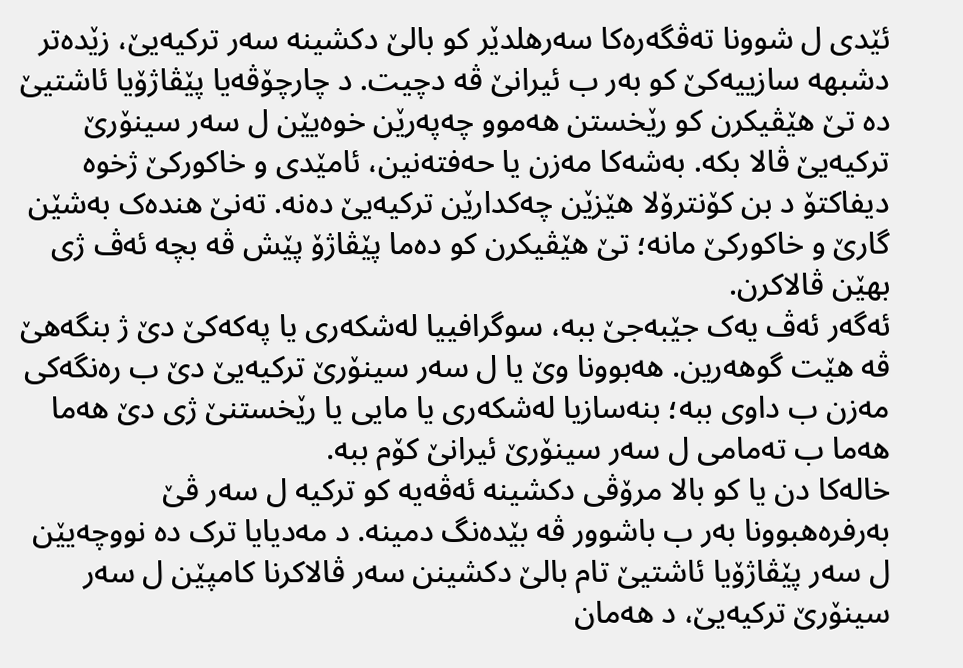ئێدی ل شوونا تەڤگەرەکا سەرھلدێر کو بالێ دکشینە سەر ترکیەیێ، زێدەتر دشبھە سازییەکێ کو بەر ب ئیرانێ ڤە دچیت. د چارچۆڤەیا پێڤاژۆیا ئاشتیێ دە تێ ھێڤیکرن کو رێخستن ھەموو چەپەرێن خوەیێن ل سەر سینۆرێ ترکیەیێ ڤالا بکە. بەشەکا مەزن یا حەفتەنین، ئامێدی و خاکورکێ ژخوە دیفاکتۆ د بن کۆنترۆلا ھێزێن چەکدارێن ترکیەیێ دەنە. تەنێ ھندەک بەشێن گارێ و خاکورکێ مانە؛ تێ ھێڤیکرن کو دەما پێڤاژۆ پێش ڤە بچە ئەڤ ژی بهێن ڤالاکرن.
ئەگەر ئەڤ یەک جێبەجێ ببە، سوگرافییا لەشکەری یا پەکەکێ دێ ژ بنگەھێ ڤە هێت گوھەرین. ھەبوونا وێ یا ل سەر سینۆرێ ترکیەیێ دێ ب رەنگەکی مەزن ب داوی ببە؛ بنەسازیا لەشکەری یا مایی یا رێخستنێ ژی دێ ھەما ھەما ب تەمامی ل سەر سینۆرێ ئیرانێ کۆم ببە.
خالەکا دن یا کو بالا مرۆڤی دکشینە ئەڤەیە کو ترکیە ل سەر ڤێ بەرفرەھبوونا بەر ب باشوور ڤە بێدەنگ دمینە. د مەدیایا ترک دە نووچەیێن ل سەر پێڤاژۆیا ئاشتیێ تام بالێ دکشینن سەر ڤالاکرنا کامپێن ل سەر سینۆرێ ترکیەیێ، د ھەمان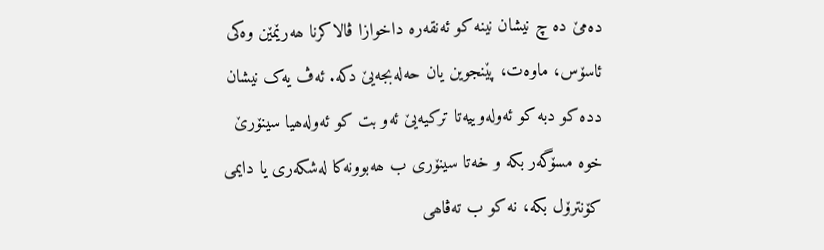دەمێ دە چ نیشان نینە کو ئەنقەرە داخوازا ڤالاکرنا ھەرێمێن وەکی ئاسۆس، ماوەت، پێنجوین یان حەلەبجەیێ دکە. ئەڤ یەک نیشان ددە کو دبە کو ئەولەوییەتا ترکیەیێ ئەو بت کو ئەولەھیا سینۆرێ خوە مسۆگەر بکە و خەتا سینۆری ب ھەبوونەکا لەشکەری یا دایمی کۆنترۆل بکە، نە کو ب تەڤاھی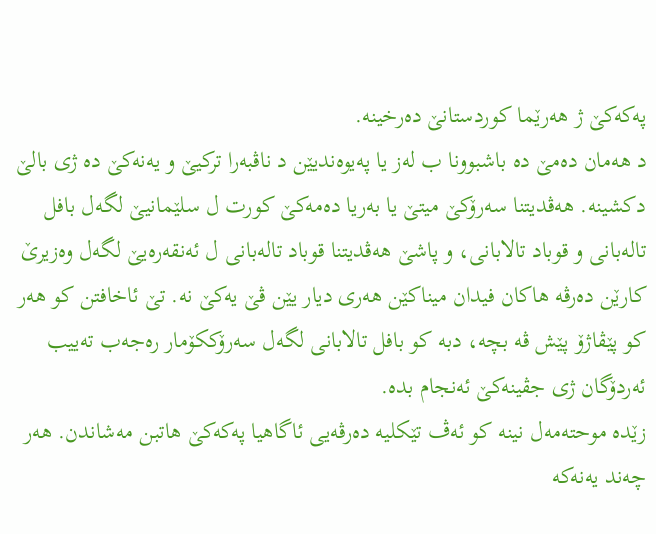پەکەکێ ژ ھەرێما کوردستانێ دەرخینە.
د ھەمان دەمێ دە باشبوونا ب لەز یا پەیوەندیێن د ناڤبەرا ترکیێ و یەنەکێ دە ژی بالێ دکشینە. ھەڤدیتنا سەرۆکێ میتێ یا بەریا دەمەکێ کورت ل سلێمانیێ لگەل بافل تالەبانی و قوباد تالابانی، و پاشێ ھەڤدیتنا قوباد تالەبانی ل ئەنقەرەیێ لگەل وەزیرێ کارێن دەرڤە ھاکان فیدان میناکێن ھەری دیار یێن ڤێ یەکێ نە. تێ ئاخافتن کو ھەر کو پێڤاژۆ پێش ڤە بچە، دبە کو بافل تالابانی لگەل سەرۆککۆمار رەجەب تەییب ئەردۆگان ژی جڤینەکێ ئەنجام بدە.
زێدە موحتەمەل نینە کو ئەڤ تێکلیە دەرڤەیی ئاگاھیا پەکەکێ ھاتبن مەشاندن. ھەر چەند یەنەکە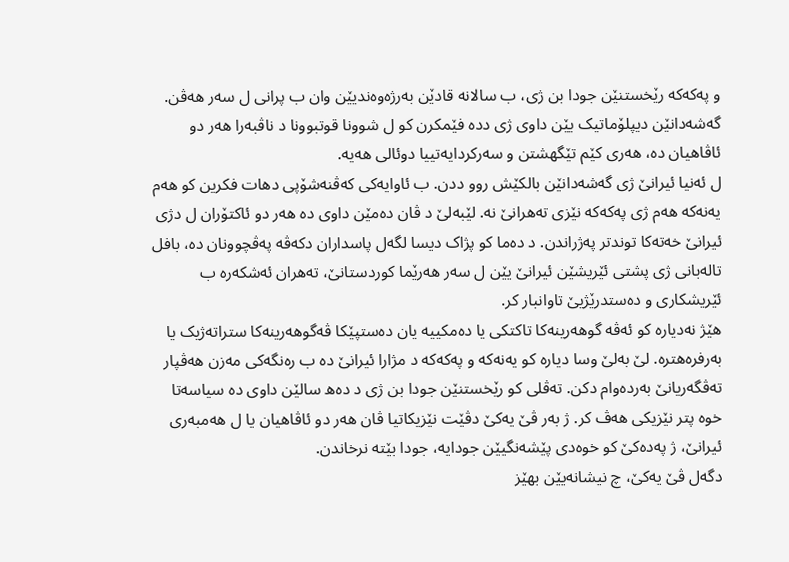و پەکەکە رێخستنێن جودا بن ژی، ب سالانە قادێن بەرژەوەندیێن وان ب پرانی ل سەر ھەڤن. گەشەدانێن دیپلۆماتیک یێن داوی ژی ددە فێمکرن کو ل شوونا قوتبوونا د ناڤبەرا ھەر دو ئاڤاھیان دە، ھەری کێم تێگھشتن و سەرکردایەتییا دوئالی ھەیە.
ل ئەنیا ئیرانێ ژی گەشەدانێن بالکێش روو ددن. ب ئاوایەکی کەڤنەشۆپی دھات فکرین کو ھەم یەنەکە ھەم ژی پەکەکە نێزی تەھرانێ نە. لێبەلێ د ڤان دەمێن داوی دە ھەر دو ئاکتۆران ل دژی ئیرانێ خەتەکا توندتر پەژراندن. د دەما کو پژاک دیسا لگەل پاسداران دکەڤە پەڤچوونان دە، بافل تالەبانی ژی پشتی ئێریشێن ئیرانێ یێن ل سەر ھەرێما کوردستانێ، تەھران ئەشکەرە ب ئێریشکاری و دەستدرێژیێ تاوانبار کر.
ھێژ نەدیارە کو ئەڤە گوھەرینەکا تاکتکی یا دەمکییە یان دەستپێکا ڤەگوھەرینەکا ستراتەژیک یا بەرفرەھترە. لێ بەلێ وسا دیارە کو یەنەکە و پەکەکە د مژارا ئیرانێ دە ب رەنگەکی مەزن ھەڤپار تەڤگەریانێ بەردەوام دکن. تەڤلی کو رێخستنێن جودا بن ژی د دەھ سالێن داوی دە سیاسەتا خوە پتر نێزیکی هەڤ کر. ژ بەر ڤێ یەکێ دڤێت نێزیکاتیا ڤان ھەر دو ئاڤاھیان یا ل ھەمبەری ئیرانێ، ژ پەدەکێ کو خوەدی پێشەنگیێن جودایە، جودا بێتە نرخاندن.
دگەل ڤێ یەکێ، چ نیشانەیێن بھێز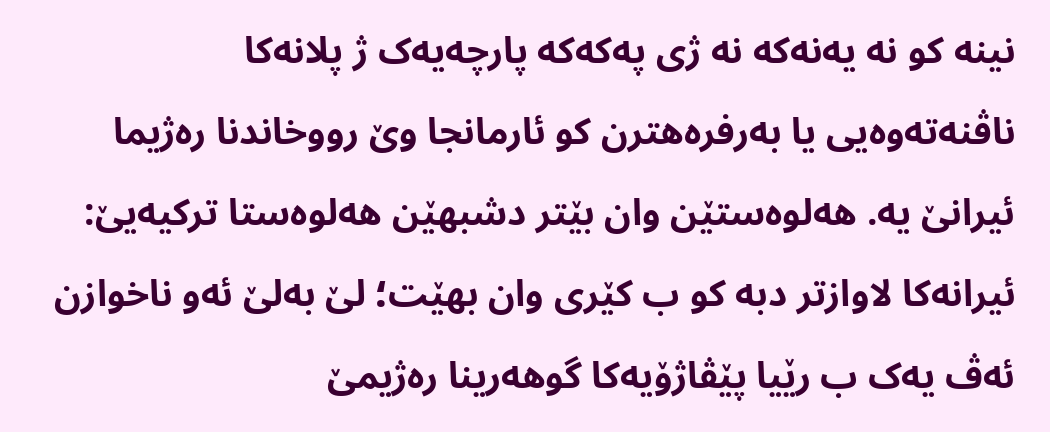نینە کو نە یەنەکە نە ژی پەکەکە پارچەیەک ژ پلانەکا ناڤنەتەوەیی یا بەرفرەھترن کو ئارمانجا وێ رووخاندنا رەژیما ئیرانێ یە. ھەلوەستێن وان بێتر دشبهێن هەلوەستا ترکیەیێ: ئیرانەکا لاوازتر دبە کو ب کێری وان بهێت؛ لێ بەلێ ئەو ناخوازن ئەڤ یەک ب رێیا پێڤاژۆیەکا گوھەرینا رەژیمێ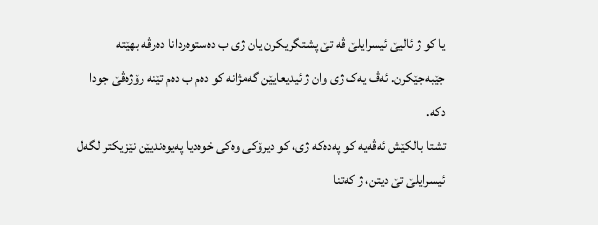یا کو ژ ئالیێ ئیسرایلێ ڤە تێ پشتگریکرن یان ژی ب دەستوەردانا دەرڤە بهێتە جێبەجێکرن. ئەڤ یەک ژی وان ژ ئیدیعایێن گەمژانە کو دەم ب دەم تێنە رۆژەڤێ جودا دکە.
تشتا بالکێش ئەڤەیە کو پەدەکە ژی، کو دیرۆکی وەکی خوەدیا پەیوەندیێن نێزیکتر لگەل ئیسرایلێ تێ دیتن، ژ کەتنا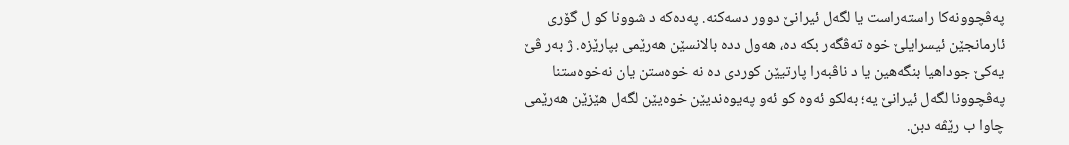پەڤچوونەکا راستەراست یا لگەل ئیرانێ دوور دسەکنە. پەدەکە د شوونا کو ل گۆری ئارمانجێن ئیسرایلێ خوە تەڤگەر بکە دە، ھەول ددە بالانسێن ھەرێمی بپارێزە. ژ بەر ڤێ یەکێ جوداھیا بنگەھین یا د ناڤبەرا پارتیێن کوردی دە نە خوەستن یان نەخوەستنا پەڤچوونا لگەل ئیرانێ یە؛ بەلکو ئەوە کو ئەو پەیوەندیێن خوەیێن لگەل ھێزێن ھەرێمی چاوا ب رێڤە دبن.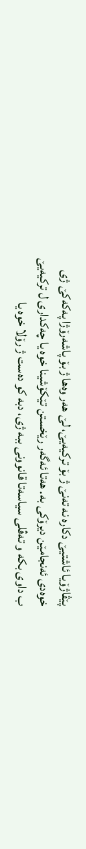پێڤاژۆیا ئاشتیێ دکارە نە تەنێ ژ بۆ ترکیەیێ، لێ ھەر وەھا ژ بۆ پاشەرۆژا پەکەکێ ژی خوەدی ئەنجامێن دیرۆکی بە. ھەتا ئەگەر رێخستن تێکۆشینا خوە یا چەکداری ل ترکیەیێ ب داوی بکە و تەڤلی سیاسەتا قانوونی ببە ژی، دبە کو دەست ژ رۆلا خوە یا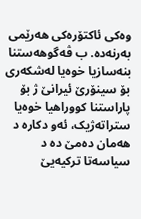وەکی ئاکتۆرەکی ھەرێمی بەرنەدە. ب ڤەگوھەستنا بنەسازیا خوەیا لەشکەری بۆ سینۆرێ ئیرانێ ژ بۆ پاراستنا کووراھیا خوەیا ستراتەژیک، ئەو دکارە د ھەمان دەمێ دە د سیاسەتا ترکیەیێ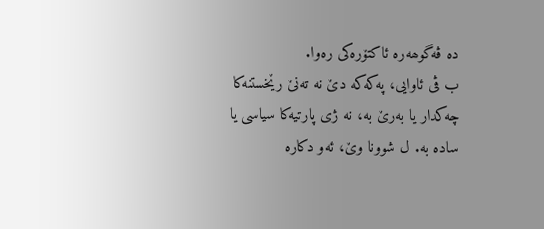دە ڤەگوھەرە ئاکتۆرەکی رەوا.
ب ڤی ئاوایی، پەکەکە دێ نە تەنێ رێخستنەکا چەکدار یا بەرێ بە، نە ژی پارتیەکا سیاسی یا سادە بە. ل شوونا وێ، ئەو دکارە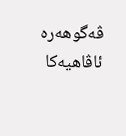ڤەگوھەرە ئاڤاھیەکا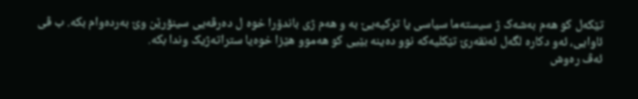تێکەل کو ھەم بەشەک ژ سیستەما سیاسی یا ترکیەیێ بە و ھەم ژی باندۆرا خوە ل دەرڤەیی سینۆرێن وێ بەردەوام بکە. ب ڤی ئاوایی، ئەو دکارە لگەل ئەنقەرێ تێکلیەکە نوو دەینە بێیی کو ھەموو ھێزا خوەیا ستراتەژیک وندا بکە.
ئەڤ رەوش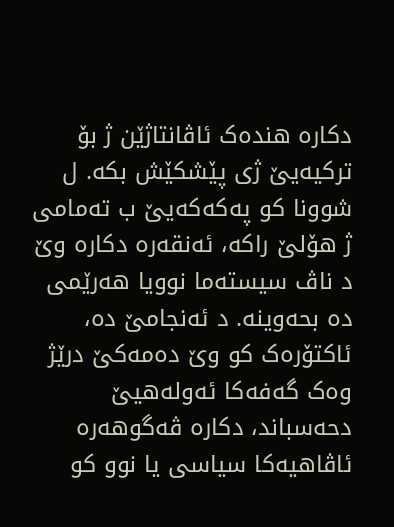دکارە ھندەک ئاڤانتاژێن ژ بۆ ترکیەیێ ژی پێشکێش بکە. ل شوونا کو پەکەکەیێ ب تەمامی ژ ھۆلێ راکە، ئەنقەرە دکارە وێ د ناڤ سیستەما نوویا ھەرێمی دە بحەوینە. د ئەنجامێ دە، ئاکتۆرەک کو وێ دەمەکێ درێژ وەک گەفەکا ئەولەھیێ دحەسباند، دکارە ڤەگوھەرە ئاڤاھیەکا سیاسی یا نوو کو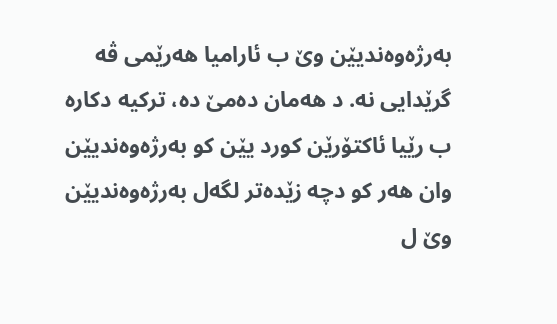بەرژەوەندیێن وێ ب ئارامیا ھەرێمی ڤە گرێدایی نە. د ھەمان دەمێ دە، ترکیە دکارە ب رێیا ئاکتۆرێن کورد یێن کو بەرژەوەندیێن وان ھەر کو دچە زێدەتر لگەل بەرژەوەندیێن وێ ل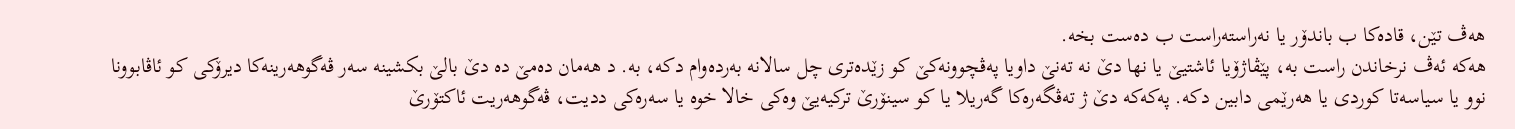ھەڤ تێن، قادەکا ب باندۆر یا نەراستەراست ب دەست بخە.
ھەکە ئەڤ نرخاندن راست بە، پێڤاژۆیا ئاشتیێ یا نھا دێ نە تەنێ داویا پەڤچوونەکێ کو زێدەتری چل سالانە بەردەوام دکە، بە. د ھەمان دەمێ دە دێ بالێ بکشینە سەر ڤەگوھەرینەکا دیرۆکی کو ئاڤابوونا نوو یا سیاسەتا کوردی یا ھەرێمی دابین دکە. پەکەکە دێ ژ تەڤگەرەکا گەریلا یا کو سینۆرێ ترکیەیێ وەکی خالا خوە یا سەرەکی ددیت، ڤەگوھەریت ئاکتۆرێ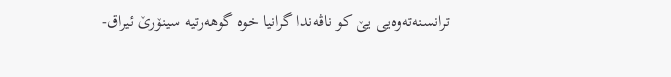ترانسنەتەوەیی یێ کو ناڤەندا گرانیا خوە گوھەرتیە سینۆرێ ئیراق-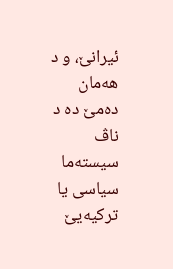ئیرانێ، و د ھەمان دەمێ دە د ناڤ سیستەما سیاسی یا ترکیەیێ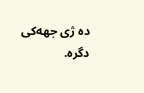دە ژی جھەکی دگرە.